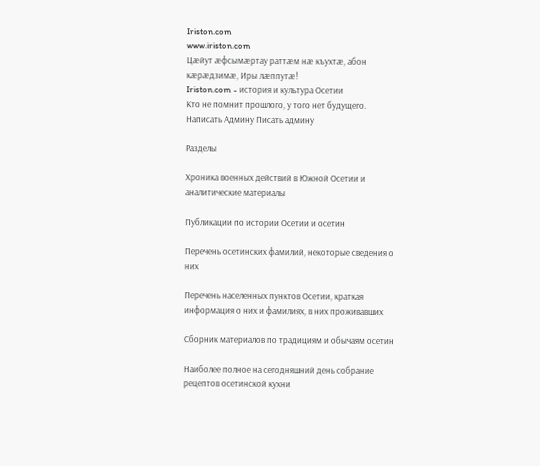Iriston.com
www.iriston.com
Цæйут æфсымæртау раттæм нæ къухтæ, абон кæрæдзимæ, Иры лæппутæ!
Iriston.com - история и культура Осетии
Кто не помнит прошлого, у того нет будущего.
Написать Админу Писать админу

Разделы

Хроника военных действий в Южной Осетии и аналитические материалы

Публикации по истории Осетии и осетин

Перечень осетинских фамилий, некоторые сведения о них

Перечень населенных пунктов Осетии, краткая информация о них и фамилиях, в них проживавших

Сборник материалов по традициям и обычаям осетин

Наиболее полное на сегодняшний день собрание рецептов осетинской кухни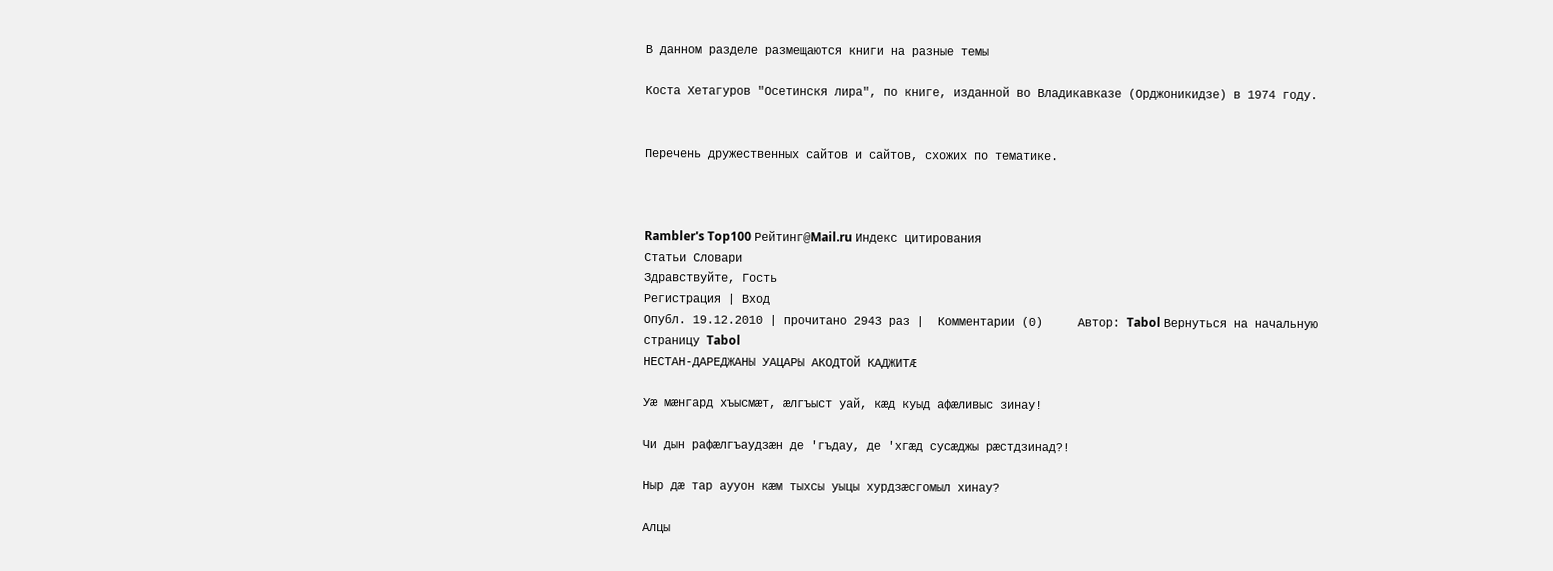В данном разделе размещаются книги на разные темы

Коста Хетагуров "Осетинскя лира", по книге, изданной во Владикавказе (Орджоникидзе) в 1974 году.


Перечень дружественных сайтов и сайтов, схожих по тематике.



Rambler's Top100 Рейтинг@Mail.ru Индекс цитирования
Статьи Словари
Здравствуйте, Гость
Регистрация | Вход
Опубл. 19.12.2010 | прочитано 2943 раз |  Комментарии (0)     Автор: Tabol Вернуться на начальную страницу Tabol
НЕСТАН-ДАРЕДЖАНЫ УАЦАРЫ АКОДТОЙ КАДЖИТÆ

Уæ мæнгард хъысмæт, æлгъыст уай, кæд куыд афæливыс зинау!

Чи дын рафæлгъаудзæн де 'гъдау, де 'хгæд сусæджы рæстдзинад?!

Ныр дæ тар аууон кæм тыхсы уыцы хурдзæсгомыл хинау?

Алцы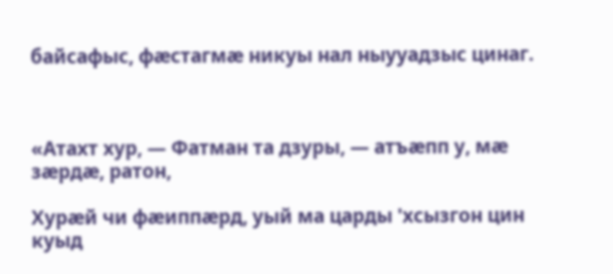байсафыс, фæстагмæ никуы нал ныууадзыс цинаг.



«Атахт хур, — Фатман та дзуры, — атъæпп у, мæ зæрдæ, ратон,

Хурæй чи фæиппæрд, уый ма царды 'хсызгон цин куыд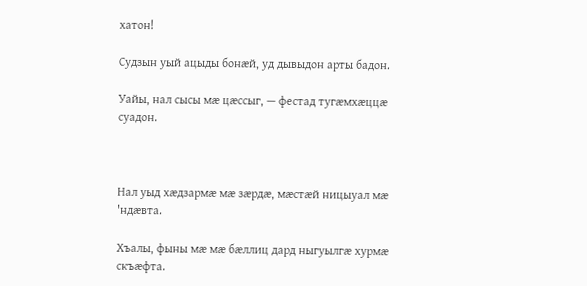хатон!

Судзын уый ацыды бонæй, уд дывыдон арты бадон.

Уайы, нал сысы мæ цæссыг, — фестад тугæмхæццæ суадон.



Нал уыд хæдзармæ мæ зæрдæ, мæстæй ницыуал мæ 'ндæвта.

Хъалы, фыны мæ мæ бæллиц дард ныгуылгæ хурмæ скъæфта.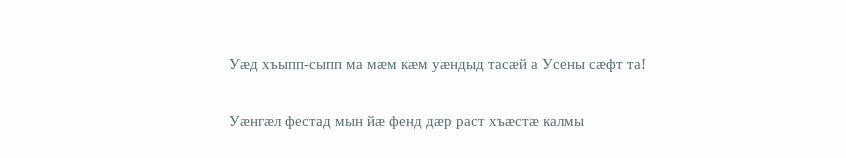Уæд хъыпп-сыпп ма мæм кæм уæндыд тасæй а Усены сæфт та!

Уæнгæл фестад мын йæ фенд дæр раст хъæстæ калмы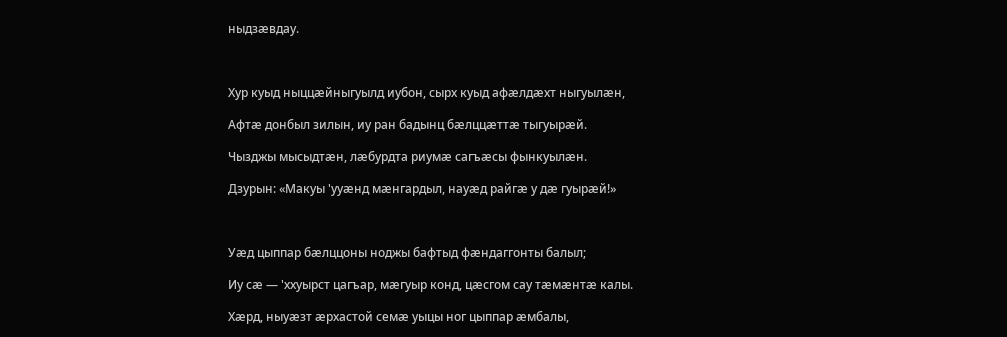ныдзæвдау.



Хур куыд ныццæйныгуылд иубон, сырх куыд афæлдæхт ныгуылæн,

Афтæ донбыл зилын, иу ран бадынц бæлццæттæ тыгуырæй.

Чызджы мысыдтæн, лæбурдта риумæ сагъæсы фынкуылæн.

Дзурын: «Макуы 'ууæнд мæнгардыл, науæд райгæ у дæ гуырæй!»



Уæд цыппар бæлццоны ноджы бафтыд фæндаггонты балыл;

Иу сæ — 'ххуырст цагъар, мæгуыр конд, цæсгом сау тæмæнтæ калы.

Хæрд, ныуæзт æрхастой семæ уыцы ног цыппар æмбалы,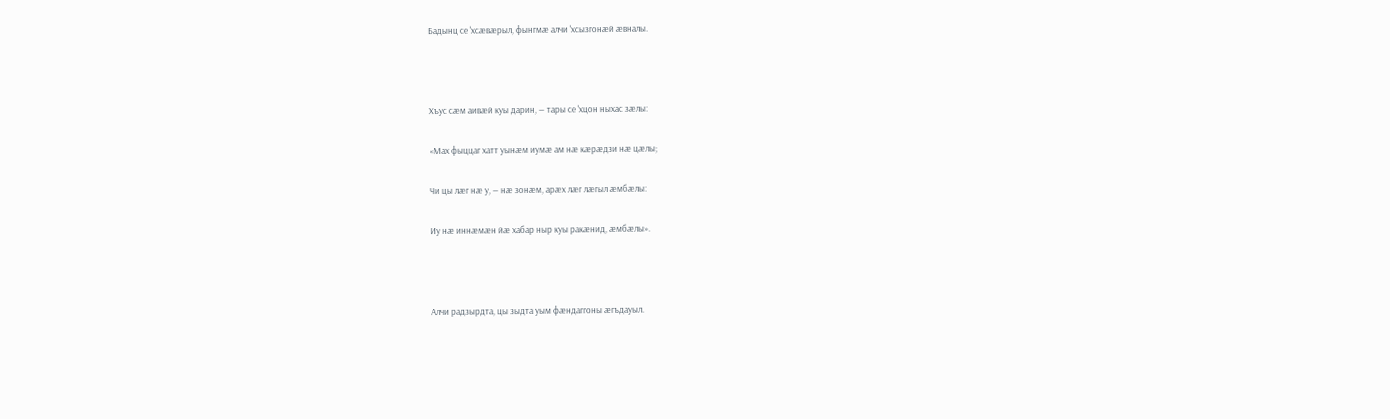Бадынц се 'хсæвæрыл, фынгмæ алчи 'хсызгонæй æвналы.



Хъус сæм аивæй куы дарин, — тары се 'хцон ныхас зæлы:

«Мах фыццаг хатт уынæм иумæ ам нæ кæрæдзи нæ цæлы;

Чи цы лæг нæ у, — нæ зонæм, арæх лæг лæгыл æмбæлы:

Иу нæ иннæмæн йæ хабар ныр куы ракæнид, æмбæлы».



Алчи радзырдта, цы зыдта уым фæндаггоны æгъдауыл.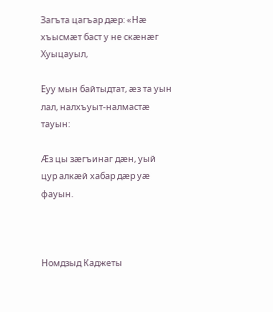Загъта цагъар дæр: «Нæ хъысмæт баст у не скæнæг Хуыцауыл,

Еуу мын байтыдтат, æз та уын лал, налхъуыт-налмастæ тауын:

Æз цы зæгъинаг дæн, уый цур алкæй хабар дæр уæ фауын.



Номдзыд Каджеты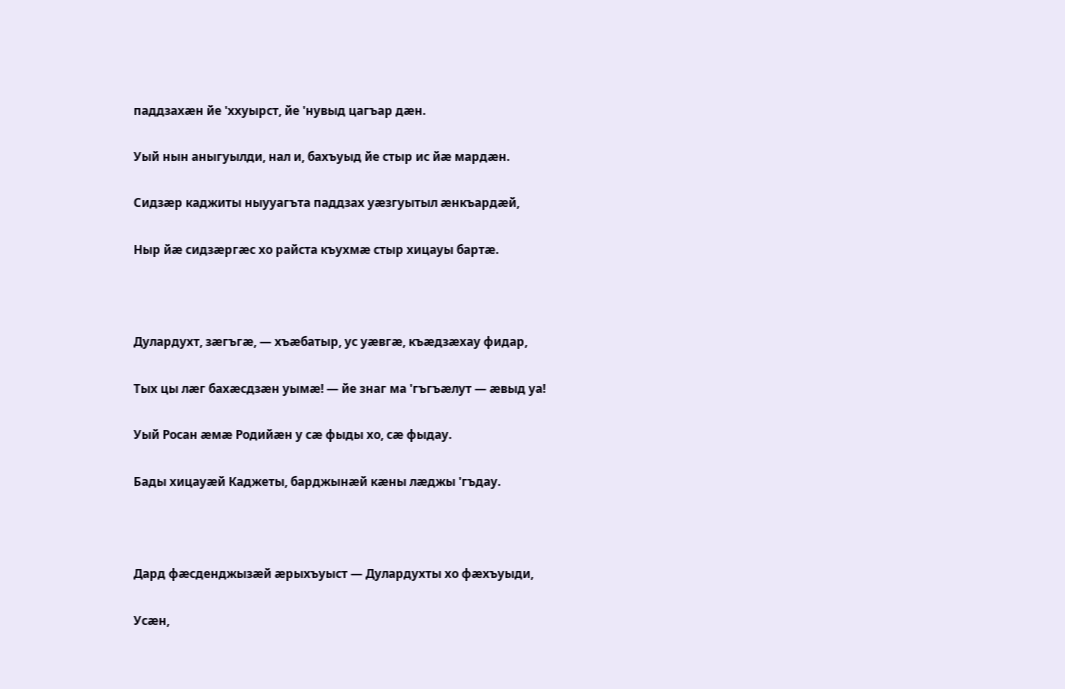паддзахæн йе 'ххуырст, йе 'нувыд цагъар дæн.

Уый нын аныгуылди, нал и, бахъуыд йе стыр ис йæ мардæн.

Сидзæр каджиты ныууагъта паддзах уæзгуытыл æнкъардæй,

Ныр йæ сидзæргæс хо райста къухмæ стыр хицауы бартæ.



Дулардухт, зæгъгæ, — хъæбатыр, ус уæвгæ, къæдзæхау фидар,

Тых цы лæг бахæсдзæн уымæ! — йе знаг ма 'гъгъæлут — æвыд уа!

Уый Росан æмæ Родийæн у сæ фыды хо, сæ фыдау.

Бады хицауæй Каджеты, барджынæй кæны лæджы 'гъдау.



Дард фæсденджызæй æрыхъуыст — Дулардухты хо фæхъуыди,

Усæн,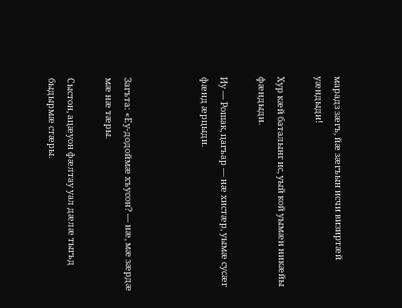марадз зæгъ, йæ зæгъын исчи визиртæй уæндыди!

Хур кæй баталынг ис, уый кой уымæн никæйы фæндыди.

Иу — Рошак, цагъар — нæ хистæр, уымæ сусæг фæнд æрцыди.



Загъта: «Еу-додоймæ хъусон? — нæ, мæ зæрдæ мæ нæ тæры.

Сыстон, ацæуон фæлтау уал дæлæ тыгъд быдырмæ стæры.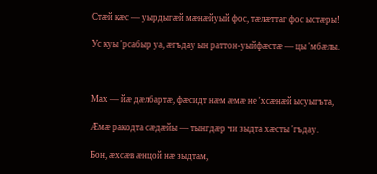Стæй кæс — уырдыгæй мæнæйуый фос, тæлæттаг фос ыстæры!

Ус куы 'рсабыр уа, æгъдау ын раттон-уыйфæстæ — цы 'мбæлы.



Мах — йæ дæлбартæ, фæсидт нæм æмæ не 'хсæнæй ысуыгъта,

Æмæ ракодта сæдæйы — тынгдæр чи зыдта хæсты 'гъдау.

Бон, æхсæв æнцой нæ зыдтам,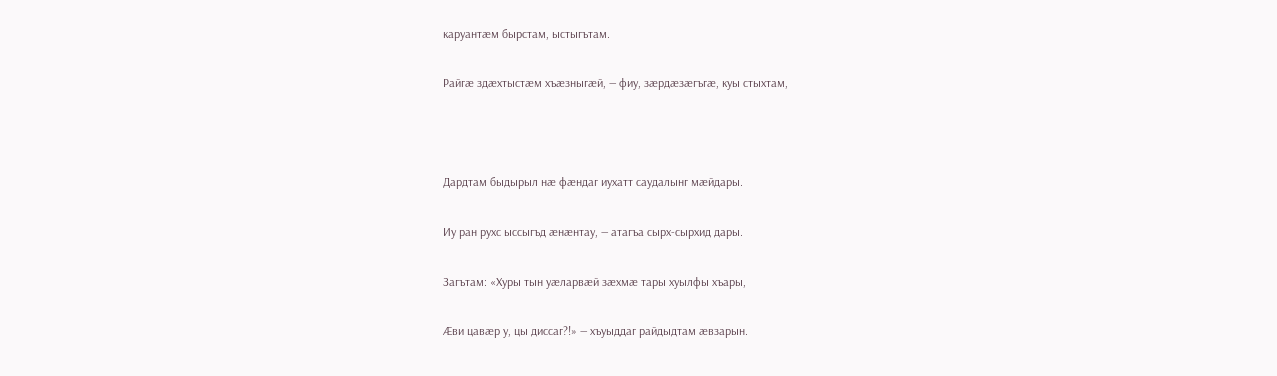каруантæм бырстам, ыстыгътам.

Райгæ здæхтыстæм хъæзныгæй, — фиу, зæрдæзæгъгæ, куы стыхтам,



Дардтам быдырыл нæ фæндаг иухатт саудалынг мæйдары.

Иу ран рухс ыссыгъд æнæнтау, — атагъа сырх-сырхид дары.

Загътам: «Хуры тын уæларвæй зæхмæ тары хуылфы хъары,

Æви цавæр у, цы диссаг?!» — хъуыддаг райдыдтам æвзарын.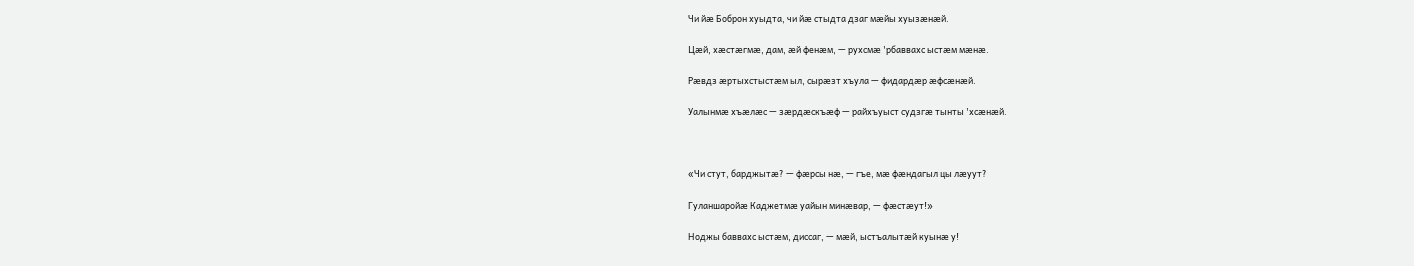Чи йæ Боброн хуыдта, чи йæ стыдта дзаг мæйы хуызæнæй.

Цæй, хæстæгмæ, дам, æй фенæм, — рухсмæ 'рбаввахс ыстæм мæнæ.

Рæвдз æртыхстыстæм ыл, сырæзт хъула — фидардæр æфсæнæй.

Уалынмæ хъæлæс — зæрдæскъæф — райхъуыст судзгæ тынты 'хсæнæй.



«Чи стут, барджытæ? — фæрсы нæ, — гъе, мæ фæндагыл цы лæуут?

Гуланшаройæ Каджетмæ уайын минæвар, — фæстæут!»

Ноджы баввахс ыстæм, диссаг, — мæй, ыстъалытæй куынæ у!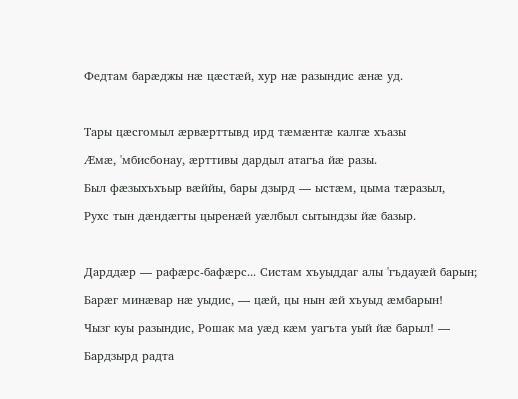Федтам барæджы нæ цæстæй, хур нæ разындис æнæ уд.



Тары цæсгомыл æрвæрттывд ирд тæмæнтæ калгæ хъазы

Æмæ, 'мбисбонау, æрттивы дардыл атагъа йæ разы.

Был фæзыхъхъыр вæййы, бары дзырд — ыстæм, цыма тæразыл,

Рухс тын дæндæгты цыренæй уæлбыл сытындзы йæ базыр.



Дарддæр — рафæрс-бафæрс... Систам хъуыддаг алы 'гъдауæй барын;

Барæг минæвар нæ уыдис, — цæй, цы нын æй хъуыд æмбарын!

Чызг куы разындис, Рошак ма уæд кæм уагъта уый йæ барыл! —

Бардзырд радта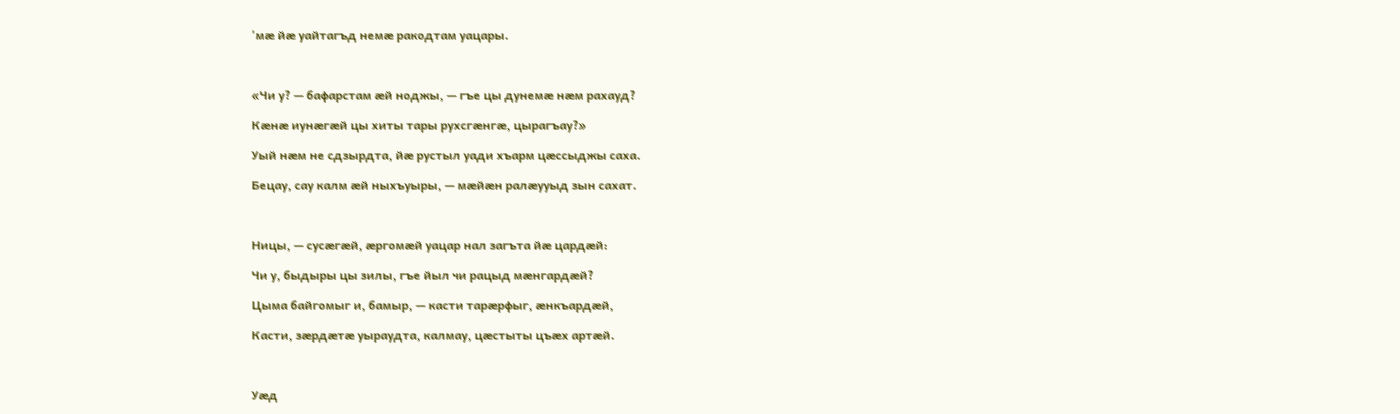'мæ йæ уайтагъд немæ ракодтам уацары.



«Чи у? — бафарстам æй ноджы, — гъе цы дунемæ нæм рахауд?

Кæнæ иунæгæй цы хиты тары рухсгæнгæ, цырагъау?»

Уый нæм не сдзырдта, йæ рустыл уади хъарм цæссыджы саха.

Бецау, сау калм æй ныхъуыры, — мæйæн ралæууыд зын сахат.



Ницы, — сусæгæй, æргомæй уацар нал загъта йæ цардæй:

Чи у, быдыры цы зилы, гъе йыл чи рацыд мæнгардæй?

Цыма байгомыг и, бамыр, — касти тарæрфыг, æнкъардæй,

Касти, зæрдæтæ уыраудта, калмау, цæстыты цъæх артæй.



Уæд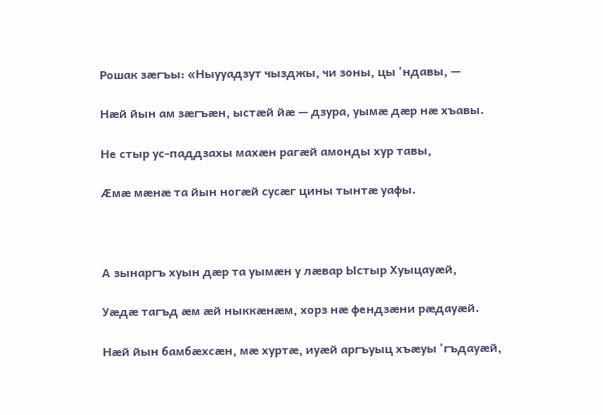Рошак зæгъы: «Ныууадзут чызджы, чи зоны, цы 'ндавы, —

Нæй йын ам зæгъæн, ыстæй йæ — дзура, уымæ дæр нæ хъавы.

Не стыр ус-паддзахы махæн рагæй амонды хур тавы,

Æмæ мæнæ та йын ногæй сусæг цины тынтæ уафы.



А зынаргъ хуын дæр та уымæн у лæвар Ыстыр Хуыцауæй,

Уæдæ тагъд æм æй ныккæнæм, хорз нæ фендзæни рæдауæй.

Нæй йын бамбæхсæн, мæ хуртæ, иуæй аргъуыц хъæуы 'гъдауæй,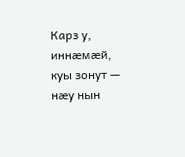Карз у, иннæмæй, куы зонут — нæу нын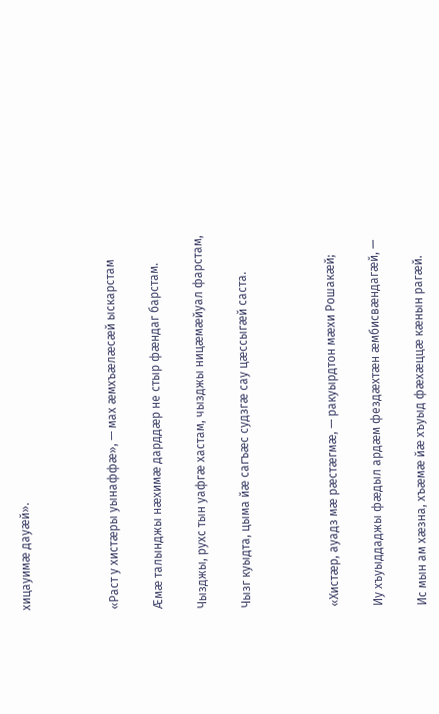хицауимæ дауæй».



«Раст у хистæры уынаффæ», — мах æмхъæлæсæй ыскарстам

Æмæ талынджы нæхимæ дарддæр не стыр фæндаг барстам.

Чызджы, рухс тын уафгæ хастам, чызджы ницæмæйуал фарстам,

Чызг куыдта, цыма йæ сагъæс судзгæ сау цæссыгæй саста.



«Хистæр, ауадз мæ рæстæгмæ, — ракуырдтон мæхи Рошакæй;

Иу хъуыддаджы фæдыл ардæм фездæхтæн æмбисвæндагæй, —

Ис мын ам хæзна, хъæмæ йæ хъуыд фæхæццæ кæнын рагæй.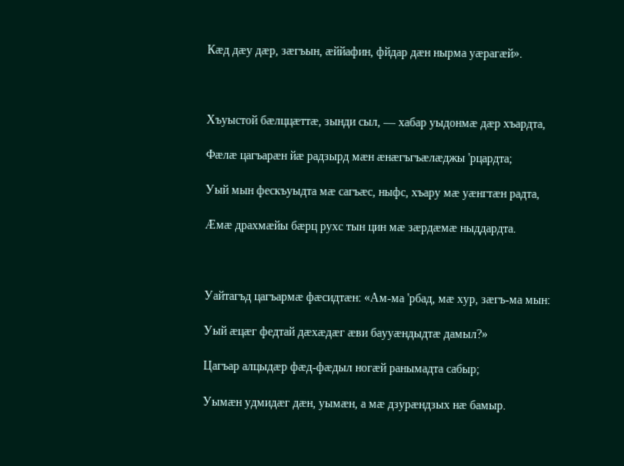Кæд дæу дæр, зæгъын, æййафин, фйдар дæн нырма уæрагæй».



Хъуыстой бæлццæттæ, зынди сыл, — хабар уыдонмæ дæр хъардта,

Фæлæ цагъарæн йæ радзырд мæн æнæгъгъæлæджы 'рцардта;

Уый мын фескъуыдта мæ сагъæс, ныфс, хъару мæ уæнгтæн радта,

Æмæ драхмæйы бæрц рухс тын цин мæ зæрдæмæ ныддардта.



Уайтагъд цагъармæ фæсидтæн: «Ам-ма 'рбад, мæ хур, зæгъ-ма мын:

Уый æцæг федтай дæхæдæг æви баууæндыдтæ дамыл?»

Цагъар алцыдæр фæд-фæдыл ногæй ранымадта сабыр;

Уымæн удмидæг дæн, уымæн, а мæ дзурæндзых нæ бамыр.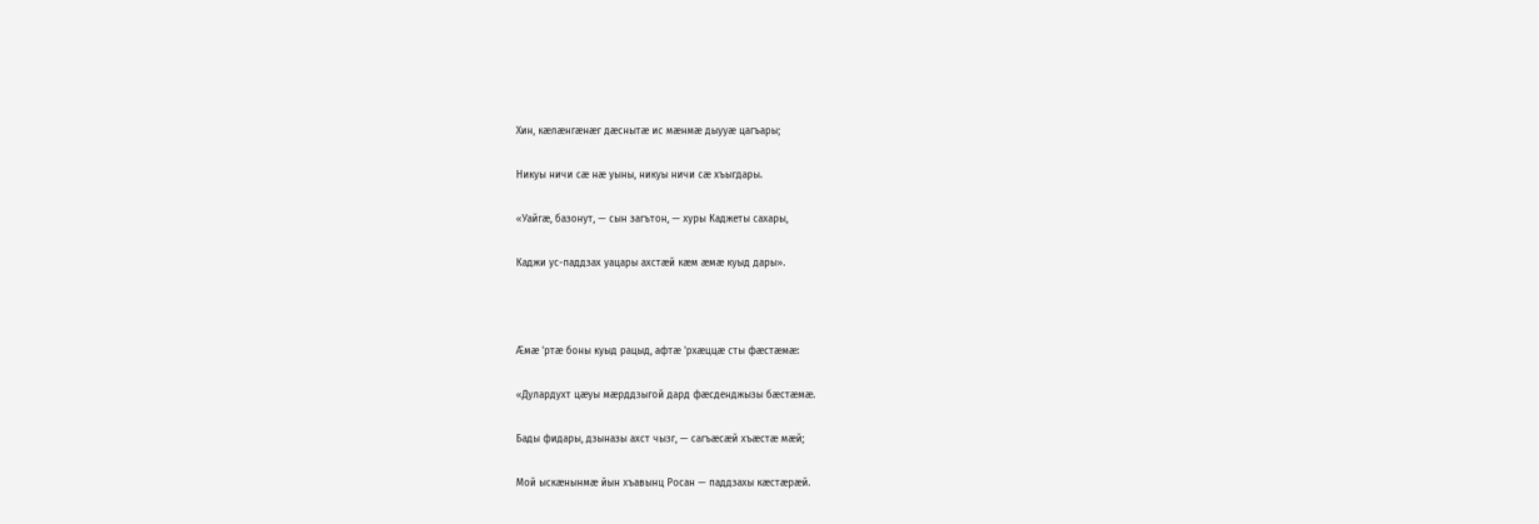Хин, кæлæнгæнæг дæснытæ ис мæнмæ дыууæ цагъары;

Никуы ничи сæ нæ уыны, никуы ничи сæ хъыгдары.

«Уайгæ, базонут, — сын загътон, — хуры Каджеты сахары,

Каджи ус-паддзах уацары ахстæй кæм æмæ куыд дары».



Æмæ 'ртæ боны куыд рацыд, афтæ 'рхæццæ сты фæстæмæ:

«Дулардухт цæуы мæрддзыгой дард фæсденджызы бæстæмæ.

Бады фидары, дзыназы ахст чызг, — сагъæсæй хъæстæ мæй;

Мой ыскæнынмæ йын хъавынц Росан — паддзахы кæстæрæй.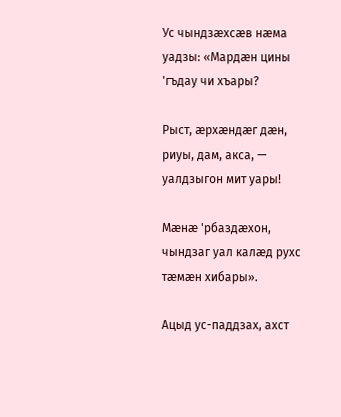Ус чындзæхсæв нæма уадзы: «Мардæн цины 'гъдау чи хъары?

Рыст, æрхæндæг дæн, риуы, дам, акса, — уалдзыгон мит уары!

Мæнæ 'рбаздæхон, чындзаг уал калæд рухс тæмæн хибары».

Ацыд ус-паддзах, ахст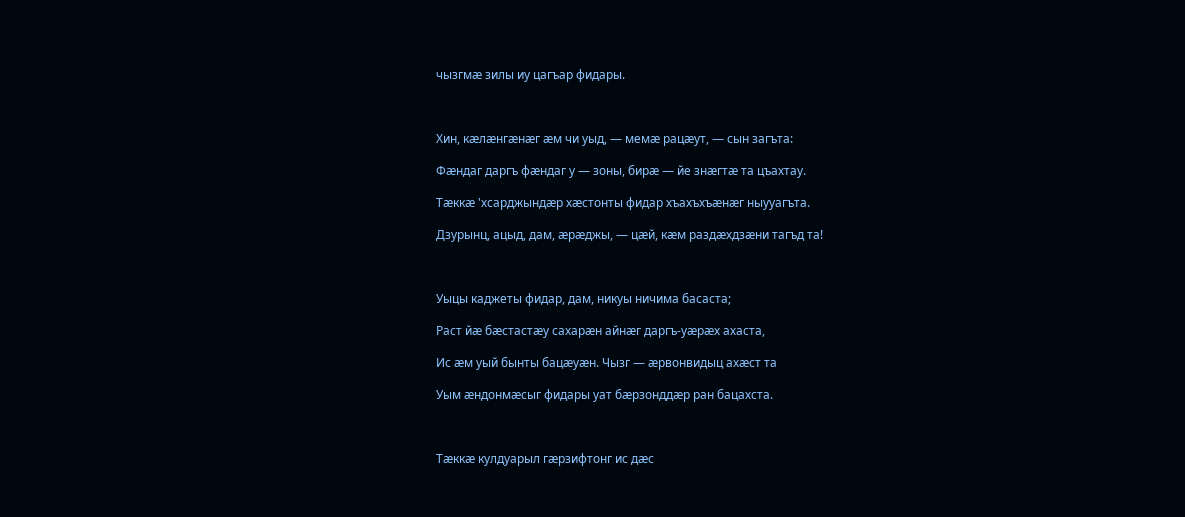чызгмæ зилы иу цагъар фидары.



Хин, кæлæнгæнæг æм чи уыд, — мемæ рацæут, — сын загъта:

Фæндаг даргъ фæндаг у — зоны, бирæ — йе знæгтæ та цъахтау.

Тæккæ 'хсарджындæр хæстонты фидар хъахъхъæнæг ныууагъта.

Дзурынц, ацыд, дам, æрæджы, — цæй, кæм раздæхдзæни тагъд та!



Уыцы каджеты фидар, дам, никуы ничима басаста;

Раст йæ бæстастæу сахарæн айнæг даргъ-уæрæх ахаста,

Ис æм уый бынты бацæуæн. Чызг — æрвонвидыц ахæст та

Уым æндонмæсыг фидары уат бæрзонддæр ран бацахста.



Тæккæ кулдуарыл гæрзифтонг ис дæс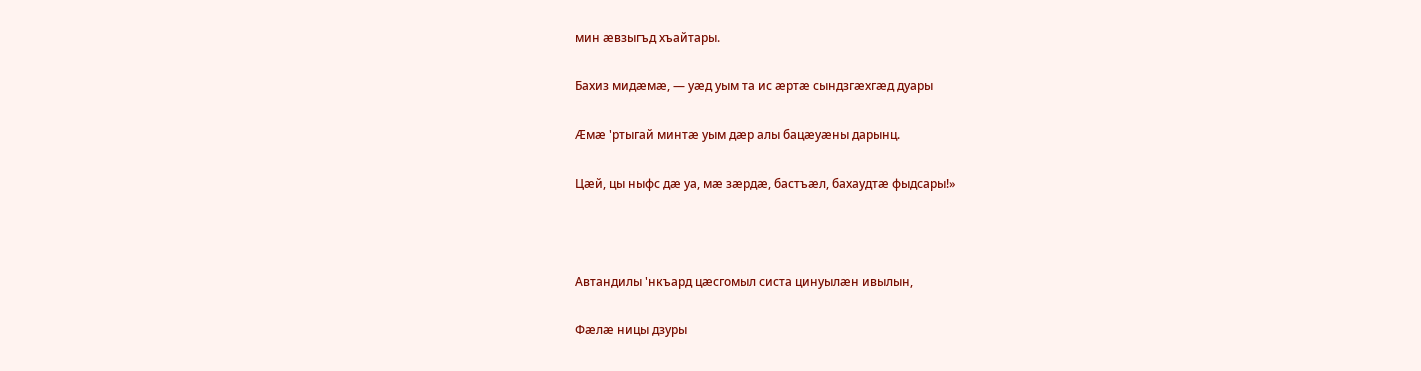мин æвзыгъд хъайтары.

Бахиз мидæмæ, — уæд уым та ис æртæ сындзгæхгæд дуары

Æмæ 'ртыгай минтæ уым дæр алы бацæуæны дарынц.

Цæй, цы ныфс дæ уа, мæ зæрдæ, бастъæл, бахаудтæ фыдсары!»



Автандилы 'нкъард цæсгомыл систа цинуылæн ивылын,

Фæлæ ницы дзуры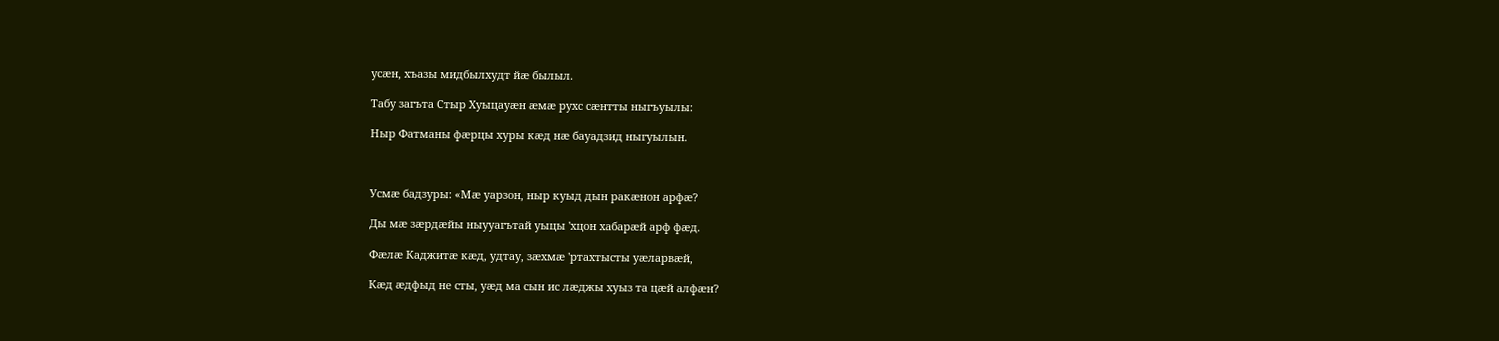усæн, хъазы мидбылхудт йæ былыл.

Табу загъта Стыр Хуыцауæн æмæ рухс сæнтты ныгъуылы:

Ныр Фатманы фæрцы хуры кæд нæ бауадзид ныгуылын.



Усмæ бадзуры: «Мæ уарзон, ныр куыд дын ракæнон арфæ?

Ды мæ зæрдæйы ныууагътай уыцы 'хцон хабарæй арф фæд.

Фæлæ Каджитæ кæд, удтау, зæхмæ 'ртахтысты уæларвæй,

Кæд æдфыд не сты, уæд ма сын ис лæджы хуыз та цæй алфæн?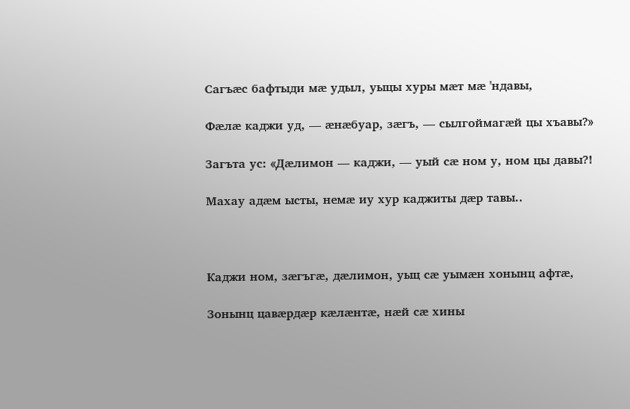Сагъæс бафтыди мæ удыл, уыцы хуры мæт мæ 'ндавы,

Фæлæ каджи уд, — æнæбуар, зæгъ, — сылгоймагæй цы хъавы?»

Загъта ус: «Дæлимон — каджи, — уый сæ ном у, ном цы давы?!

Махау адæм ысты, немæ иу хур каджиты дæр тавы..



Каджи ном, зæгъгæ, дæлимон, уыц сæ уымæн хонынц афтæ,

Зонынц цавæрдæр кæлæнтæ, нæй сæ хины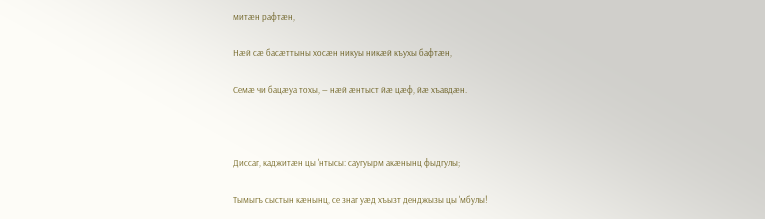митæн рафтæн,

Нæй сæ басæттыны хосæн никуы никæй къухы бафтæн,

Семæ чи бацæуа тохы, — нæй æнтыст йæ цæф, йæ хъавдæн.



Диссаг, каджитæн цы 'нтысы: саугуырм акæнынц фыдгулы;

Тымыгъ сыстын кæнынц, се знаг уæд хъызт денджызы цы 'мбулы!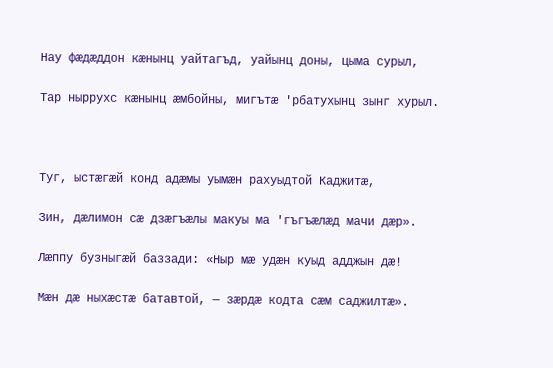Нау фæдæддон кæнынц уайтагъд, уайынц доны, цыма сурыл,

Тар ныррухс кæнынц æмбойны, мигътæ 'рбатухынц зынг хурыл.



Туг, ыстæгæй конд адæмы уымæн рахуыдтой Каджитæ,

Зин, дæлимон сæ дзæгъæлы макуы ма 'гъгъæлæд мачи дæр».

Лæппу бузныгæй баззади: «Ныр мæ удæн куыд адджын дæ!

Мæн дæ ныхæстæ батавтой, — зæрдæ кодта сæм саджилтæ».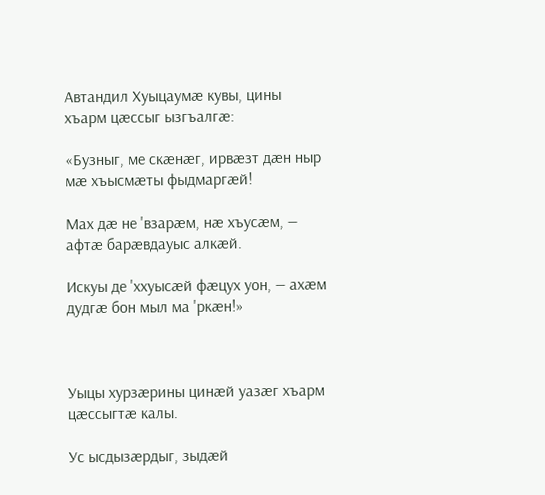Автандил Хуыцаумæ кувы, цины хъарм цæссыг ызгъалгæ:

«Бузныг, ме скæнæг, ирвæзт дæн ныр мæ хъысмæты фыдмаргæй!

Мах дæ не 'взарæм, нæ хъусæм, — афтæ барæвдауыс алкæй.

Искуы де 'ххуысæй фæцух уон, — ахæм дудгæ бон мыл ма 'ркæн!»



Уыцы хурзæрины цинæй уазæг хъарм цæссыгтæ калы.

Ус ысдызæрдыг, зыдæй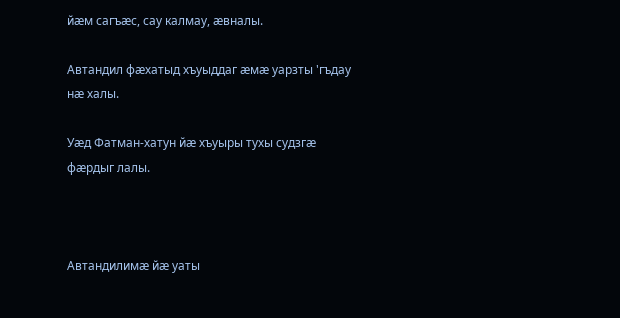йæм сагъæс, сау калмау, æвналы.

Автандил фæхатыд хъуыддаг æмæ уарзты 'гъдау нæ халы.

Уæд Фатман-хатун йæ хъуыры тухы судзгæ фæрдыг лалы.



Автандилимæ йæ уаты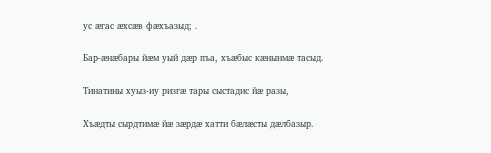ус æгас æхсæв фæхъазыд; .

Бар-æнæбары йæм уый дæр пъа, хъæбыс кæнынмæ тасыд.

Тинатины хуыз-иу ризгæ тары сыстадис йæ разы,

Хъæдты сырдтимæ йæ зæрдæ хатти бæлæсты дæлбазыр.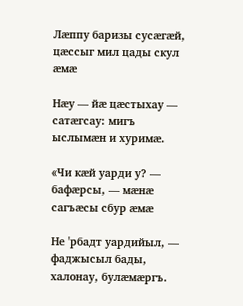Лæппу баризы сусæгæй, цæссыг мил цады скул æмæ

Нæу — йæ цæстыхау — сатæгсау: мигъ ыслымæн и хуримæ.

«Чи кæй уарди у? — бафæрсы, — мæнæ сагъæсы сбур æмæ

Не 'рбадт уардийыл, — фаджысыл бады, халонау, булæмæргъ.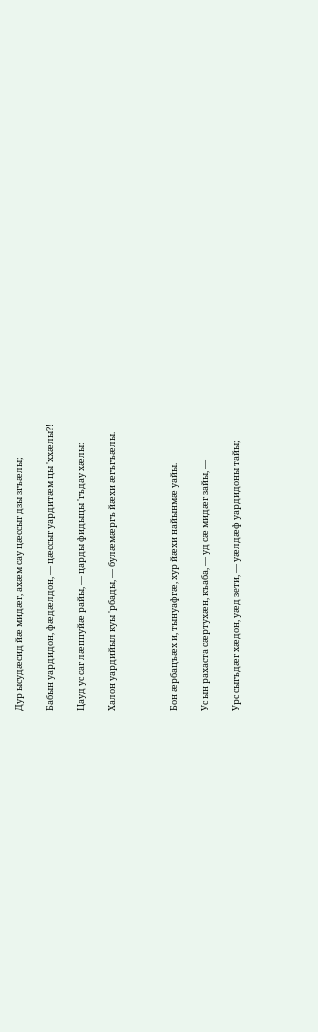Дур ысудæсид йæ мидæг, ахæм сау цæссыг дзы згъæлы;

Бабын уардидон, фæдæлдон, — цæссыг уардитæм цы 'ххæлы?!

Цауд ус саг лæппуйæ райы, — царды фидыцы 'гъдау хæлы:

Халон уардийыл куы 'рбады, — булæмæргъ йæхи æгъгъæлы.



Бон æрбацъæх и, тынуафгæ, хур йæхи найынмæ уайы.

Ус ын рахаста сæртухæн, къаба, — уд сæ мидæг зайы, —

Урс сыгъдæг хæдон, уæд зети, — уæлдæф уардидоны тайы;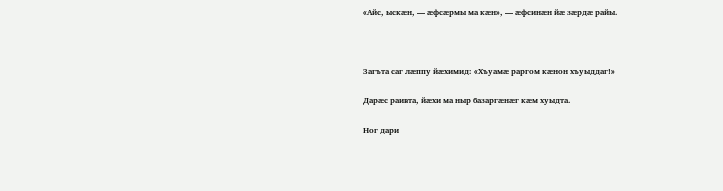«Айс, ыскæн, — æфсæрмы ма кæн», — æфсинæн йæ зæрдæ райы.



Загъта саг лæппу йæхимид: «Хъуамæ раргом кæнон хъуыддаг!»

Дарæс раивта, йæхи ма ныр базаргæнæг кæм хуыдта.

Ног дари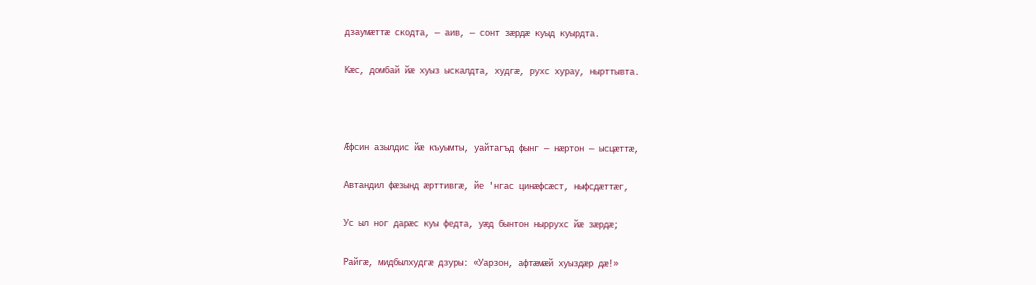дзаумæттæ скодта, — аив, — сонт зæрдæ куыд куырдта.

Кæс, домбай йæ хуыз ыскалдта, худгæ, рухс хурау, нырттывта.



Æфсин азылдис йæ къуымты, уайтагъд фынг — нæртон — ысцæттæ,

Автандил фæзынд æрттивгæ, йе 'нгас цинæфсæст, ныфсдæттæг,

Ус ыл ног дарæс куы федта, уæд бынтон ныррухс йæ зæрдæ;

Райгæ, мидбылхудгæ дзуры: «Уарзон, афтæмæй хуыздæр дæ!»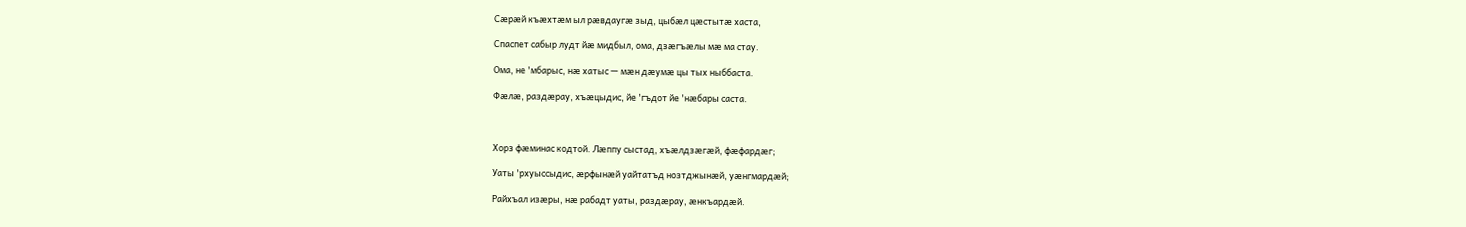Сæрæй къæхтæм ыл рæвдаугæ зыд, цыбæл цæстытæ хаста,

Спаспет сабыр лудт йæ мидбыл, ома, дзæгъæлы мæ ма стау.

Ома, не 'мбарыс, нæ хатыс — мæн дæумæ цы тых ныббаста.

Фæлæ, раздæрау, хъæцыдис, йе 'гъдот йе 'нæбары саста.



Хорз фæминас кодтой. Лæппу сыстад, хъæлдзæгæй, фæфардæг;

Уаты 'рхуыссыдис, æрфынæй уайтатъд нозтджынæй, уæнгмардæй;

Райхъал изæры, нæ рабадт уаты, раздæрау, æнкъардæй.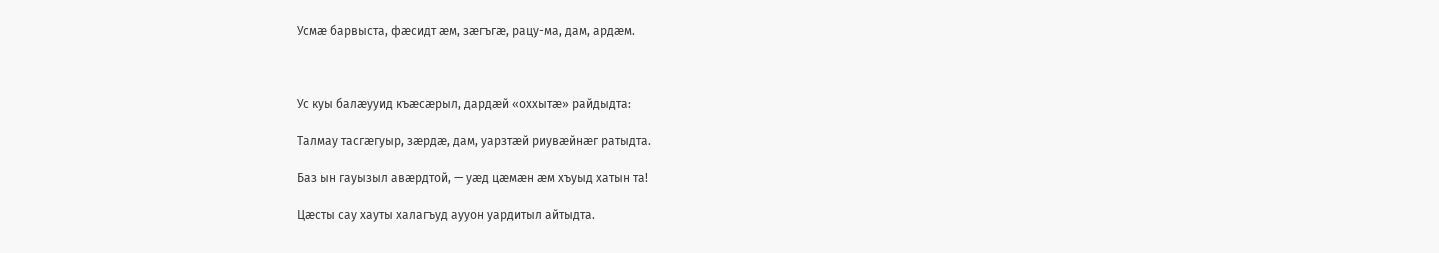Усмæ барвыста, фæсидт æм, зæгъгæ, рацу-ма, дам, ардæм.



Ус куы балæууид къæсæрыл, дардæй «оххытæ» райдыдта:

Талмау тасгæгуыр, зæрдæ, дам, уарзтæй риувæйнæг ратыдта.

Баз ын гауызыл авæрдтой, — уæд цæмæн æм хъуыд хатын та!

Цæсты сау хауты халагъуд аууон уардитыл айтыдта.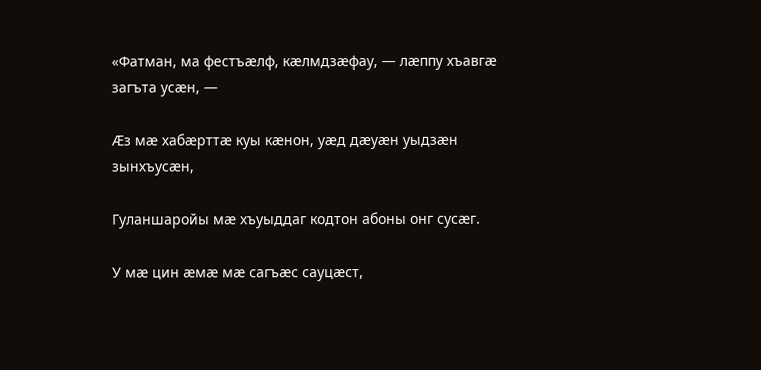«Фатман, ма фестъæлф, кæлмдзæфау, — лæппу хъавгæ загъта усæн, —

Æз мæ хабæрттæ куы кæнон, уæд дæуæн уыдзæн зынхъусæн,

Гуланшаройы мæ хъуыддаг кодтон абоны онг сусæг.

У мæ цин æмæ мæ сагъæс сауцæст,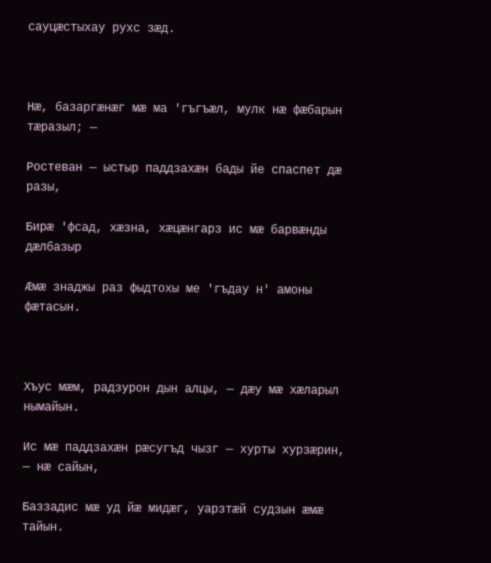сауцæстыхау рухс зæд.



Нæ, базаргæнæг мæ ма 'гъгъæл, мулк нæ фæбарын тæразыл; —

Ростеван — ыстыр паддзахæн бады йе спаспет дæ разы,

Бирæ 'фсад, хæзна, хæцæнгарз ис мæ барвæнды дæлбазыр

Æмæ знаджы раз фыдтохы ме 'гъдау н' амоны фæтасын.



Хъус мæм, радзурон дын алцы, — дæу мæ хæларыл нымайын.

Ис мæ паддзахæн рæсугъд чызг — хурты хурзæрин, — нæ сайын,

Баззадис мæ уд йæ мидæг, уарзтæй судзын æмæ тайын.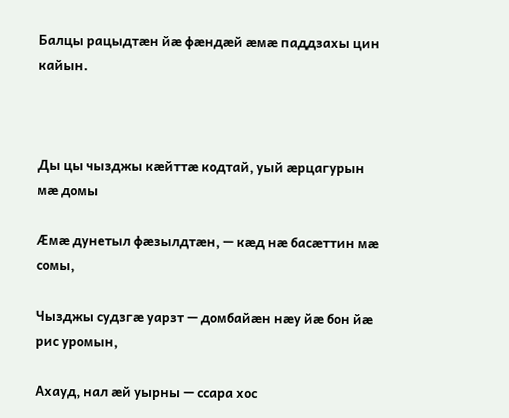Балцы рацыдтæн йæ фæндæй æмæ паддзахы цин кайын.



Ды цы чызджы кæйттæ кодтай, уый æрцагурын мæ домы

Æмæ дунетыл фæзылдтæн, — кæд нæ басæттин мæ сомы,

Чызджы судзгæ уарзт — домбайæн нæу йæ бон йæ рис уромын,

Ахауд, нал æй уырны — ссара хос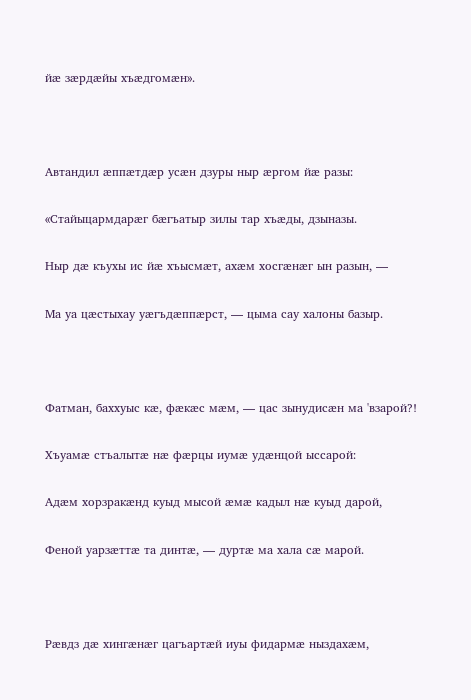йæ зæрдæйы хъæдгомæн».



Автандил æппæтдæр усæн дзуры ныр æргом йæ разы:

«Стайыцармдарæг бæгъатыр зилы тар хъæды, дзыназы.

Ныр дæ къухы ис йæ хъысмæт, ахæм хосгæнæг ын разын, —

Ма уа цæстыхау уæгъдæппæрст, — цыма сау халоны базыр.



Фатман, баххуыс кæ, фæкæс мæм, — цас зынудисæн ма 'взарой?!

Хъуамæ стъалытæ нæ фæрцы иумæ удæнцой ыссарой:

Адæм хорзракæнд куыд мысой æмæ кадыл нæ куыд дарой,

Феной уарзæттæ та динтæ, — дуртæ ма хала сæ марой.



Рæвдз дæ хингæнæг цагъартæй иуы фидармæ ныздахæм,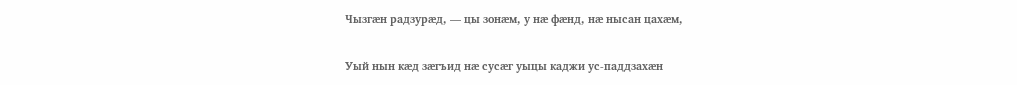Чызгæн радзурæд, — цы зонæм, у нæ фæнд, нæ нысан цахæм,

Уый нын кæд зæгъид нæ сусæг уыцы каджи ус-паддзахæн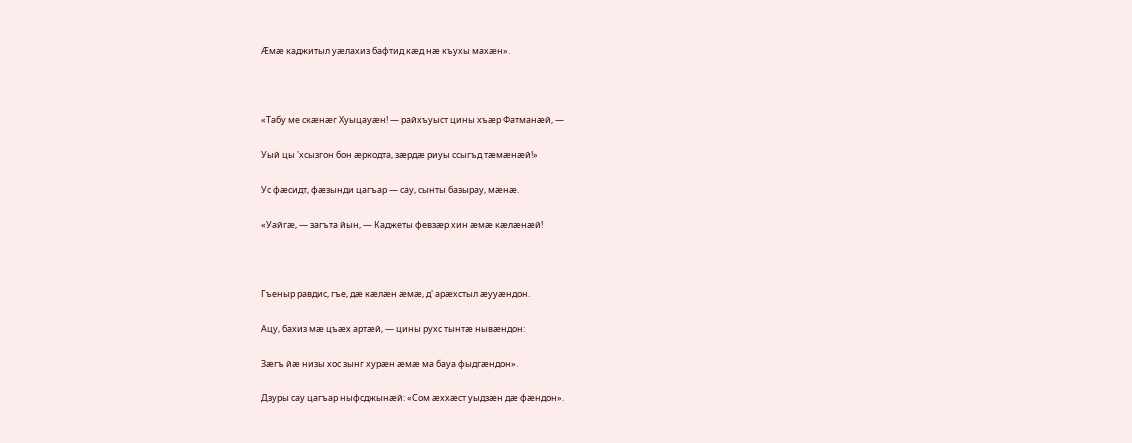Æмæ каджитыл уæлахиз бафтид кæд нæ къухы махæн».



«Табу ме скæнæг Хуыцауæн! — райхъуыст цины хъæр Фатманæй, —

Уый цы 'хсызгон бон æркодта, зæрдæ риуы ссыгъд тæмæнæй!»

Ус фæсидт, фæзынди цагъар — сау, сынты базырау, мæнæ.

«Уайгæ, — загъта йын, — Каджеты февзæр хин æмæ кæлæнæй!



Гъеныр равдис, гъе, дæ кæлæн æмæ, д' арæхстыл æууæндон.

Ацу, бахиз мæ цъæх артæй, — цины рухс тынтæ нывæндон:

Зæгъ йæ низы хос зынг хурæн æмæ ма бауа фыдгæндон».

Дзуры сау цагъар ныфсджынæй: «Сом æххæст уыдзæн дæ фæндон».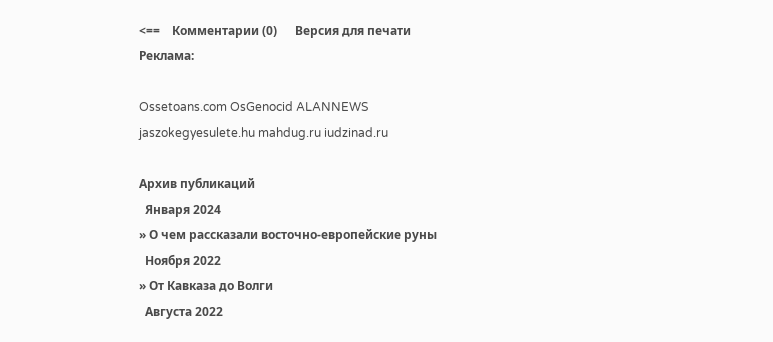<==    Комментарии (0)      Версия для печати
Реклама:

Ossetoans.com OsGenocid ALANNEWS jaszokegyesulete.hu mahdug.ru iudzinad.ru

Архив публикаций
  Января 2024
» О чем рассказали восточно-европейские руны
  Ноября 2022
» От Кавказа до Волги
  Августа 2022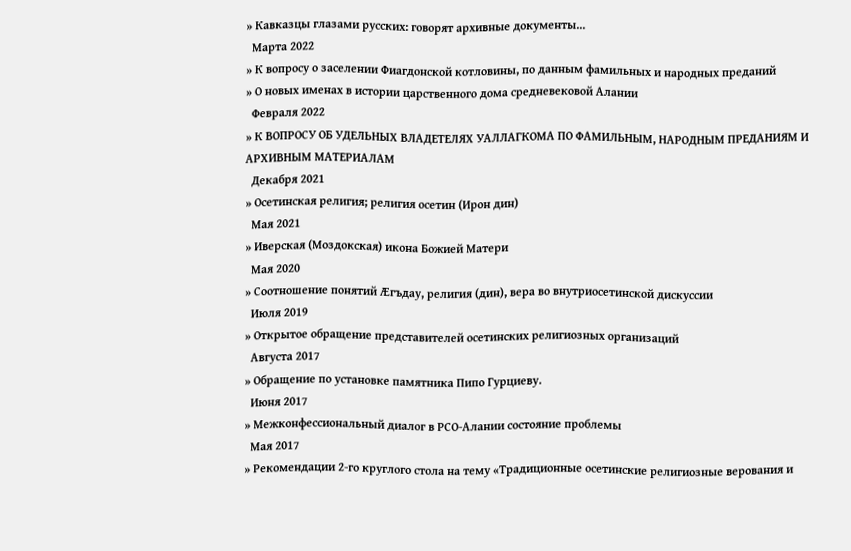» Кавказцы глазами русских: говорят архивные документы...
  Марта 2022
» К вопросу о заселении Фиагдонской котловины, по данным фамильных и народных преданий
» О новых именах в истории царственного дома средневековой Алании
  Февраля 2022
» К ВОПРОСУ ОБ УДЕЛЬНЫХ ВЛАДЕТЕЛЯХ УАЛЛАГКОМА ПО ФАМИЛЬНЫМ, НАРОДНЫМ ПРЕДАНИЯМ И АРХИВНЫМ МАТЕРИАЛАМ
  Декабря 2021
» Осетинская религия; религия осетин (Ирон дин)
  Мая 2021
» Иверская (Моздокская) икона Божией Матери
  Мая 2020
» Соотношение понятий Æгъдау, религия (дин), вера во внутриосетинской дискуссии
  Июля 2019
» Открытое обращение представителей осетинских религиозных организаций
  Августа 2017
» Обращение по установке памятника Пипо Гурциеву.
  Июня 2017
» Межконфессиональный диалог в РСО-Алании состояние проблемы
  Мая 2017
» Рекомендации 2-го круглого стола на тему «Традиционные осетинские религиозные верования и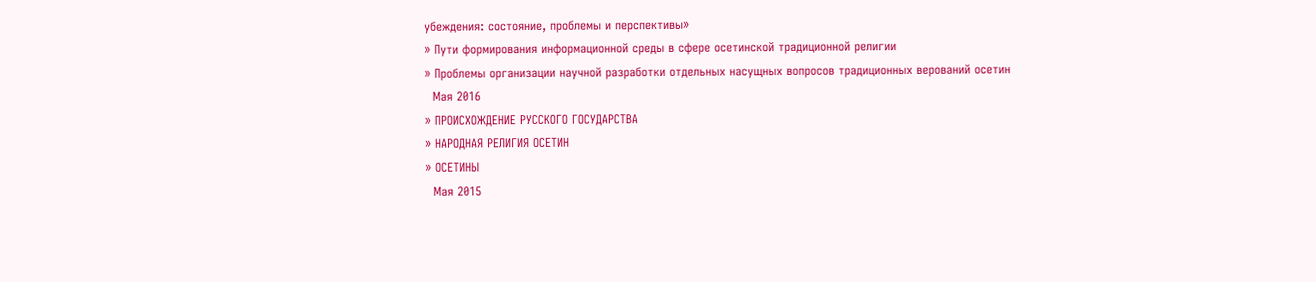убеждения: состояние, проблемы и перспективы»
» Пути формирования информационной среды в сфере осетинской традиционной религии
» Проблемы организации научной разработки отдельных насущных вопросов традиционных верований осетин
  Мая 2016
» ПРОИСХОЖДЕНИЕ РУССКОГО ГОСУДАРСТВА
» НАРОДНАЯ РЕЛИГИЯ ОСЕТИН
» ОСЕТИНЫ
  Мая 2015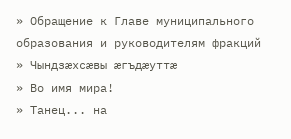» Обращение к Главе муниципального образования и руководителям фракций
» Чындзӕхсӕвы ӕгъдӕуттӕ
» Во имя мира!
» Танец... на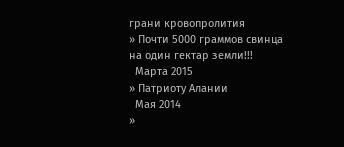грани кровопролития
» Почти 5000 граммов свинца на один гектар земли!!!
  Марта 2015
» Патриоту Алании
  Мая 2014
»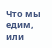Что мы едим, или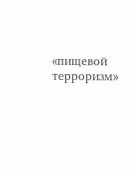«пищевой терроризм»